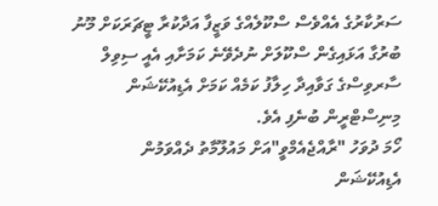ސަރުކާރުގެ އެއްވެސް ސްކޫލެއްގެ ވަޒީފާ އަދާކުރާ ޓީޗަރަކަށް މޫނު ބުރުގާ އަޅައިގެން ސްކޫލަށް ނުދެވޭނެ ކަމަށާއި އެއީ ސިވިލް ސާރވިސްގެ ގަވާއިދާ ހިލާފު ކަމެއް ކަމަށް އެޑިއުކޭޝަން މިނިސްޓްރީން ބުނެފި އެވެ.
ހޯމަ ދުވަހު "ރާއްޖެއެމްވީ"އަށް މައުލޫމާތު ދެއްވަމުން އެޑިއުކޭޝަން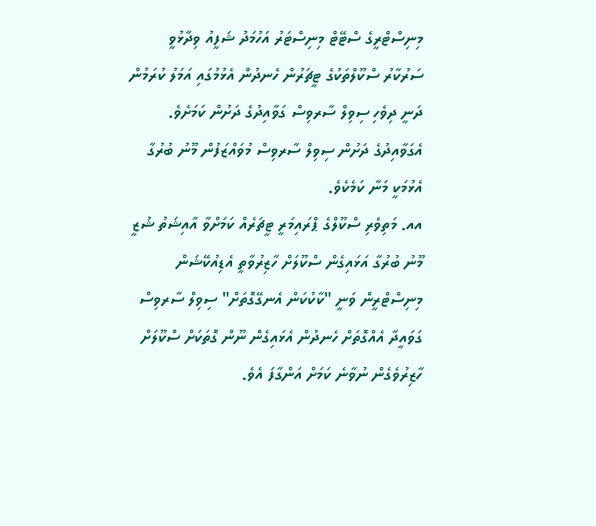މިނިސްޓްރީގެ ސްޓޭޓް މިނިސްޓަރު އަހުމަދު ޝަފީއު ވިދާޅުވީ ސަރުކާރު ސްކޫލްތަކުގެ ޓީޗަރުން ހެނދުން އެޅުމުގައި އަމަލު ކުރަމުން ދަނީ ދިވެހި ސިވިލް ސާރވިސް ގަވާއިދުގެ ދަށުން ކަމަށެވެ.
އެގަވާއިދުގެ ދަށުން ސިވިލް ސާރވިސް މުވައްޒަފުން މޫނު ބުރުގާ އެޅުމަކީ މަނާ ކަމެކެވެ.
އއ. މަތިވެރި ސްކޫލްގެ ޕްރައިމަރީ ޓީޗަރެއް ކަމަށްވާ އާއިޝަތު ޝުޒީ މޫނު ބުރުގާ އަޅައިގެން ސްކޫލަށް ހާޒިރުވާތީ އެޑިއުކޭޝަން މިނިސްޓްރީން ވަނީ "ކާކުކަން އެނގޭގޮތަށް" ސިވިލް ސާރވިސް ގަވައީދާ އެއްގޮތަށް ހެނދުން އެޅައިގެން ނޫން ގޮތަކަށް ސްކޫލަށް ހާޒިރުވެގެން ނުވާނެ ކަމަށް އަންގާފަ އެވެ.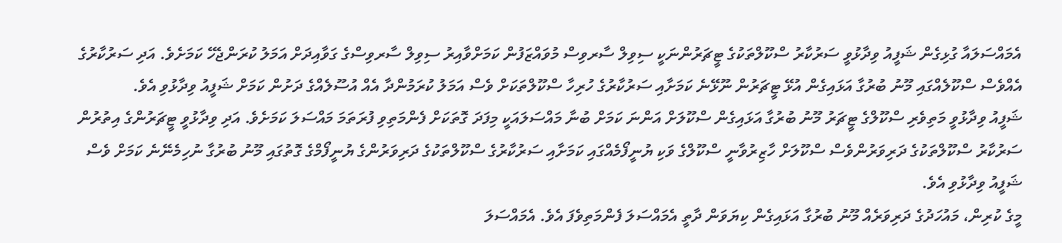އެމައްސަލައާ ގުޅިގެން ޝަފީއު ވިދާޅުވީ ސަރުކާރު ސްކޫލްތަކުގެ ޓީޗަރުންނަކީ ސިވިލް ސާރވިސް މުވައްޒަފުން ކަމަށްވާއިރު ސިވިލް ސާރވިސްގެ ގަވާއިދަށް އަމަލު ކުރަންޖެހޭ ކަމަށެވެ. އަދި ސަރުކާރުގެ އެއްވެސް ސްކޫލެއްގައި މޫނު ބުރުގާ އަޅައިގެން އުޅޭ ޓީޗަރުން ނޫޅޭނެ ކަމަށާއި ސަރުކާރުގެ ހުރިހާ ސްކޫލްތަކަށް ވެސް އަމަލު ކުރަމުންދާ އެއް އުސޫލެއްގެ ދަށުން ކަމަށް ޝަފީއު ވިދާޅުވި އެވެ.
ޝަފީއު ވިދާޅުވީ މަތިވެރި ސްކޫލްގެ ޓީޗަރު މޫނު ބުރުގާ އަޅައިގެން ސްކޫލަށް އަންނަ ކަމަށް ބުނާ މައްސަލައަކީ މިފަދަ ގޮތަކަށް ފެންމަތިވި ފުރަތަމަ މައްސަލަ ކަމަށެވެ. އަދި ވިދާޅުވީ ޓީޗަރުންގެ އިތުރުން ސަރުކާރު ސްކޫލްތަކުގެ ދަރިވަރުންވެސް ސްކޫލަށް ހާޒިރުވާނީ ސްކޫލްގެ ވަކި ޔުނީފޯމެއްގައި ކަމަށާއި ސަރުކާރުގެ ސްކޫލްތަކުގެ ދަރިވަރުންގެ ޔުނީފޯމްގެ ގޮތުގައި މޫނު ބުރުގާ ނުހިމެނޭނެ ކަމަށް ވެސް ޝަފީއު ވިދާޅުވި އެވެ.
މީގެ ކުރިން، މައުހަދުގެ ދަރިވަރެއް މޫނު ބުރުގާ އަޅައިގެން ކިޔަވަން ދާތީ އެމައްސަލަ ފެންމަތިވެފަ އެވެ. އެމައްސަލަ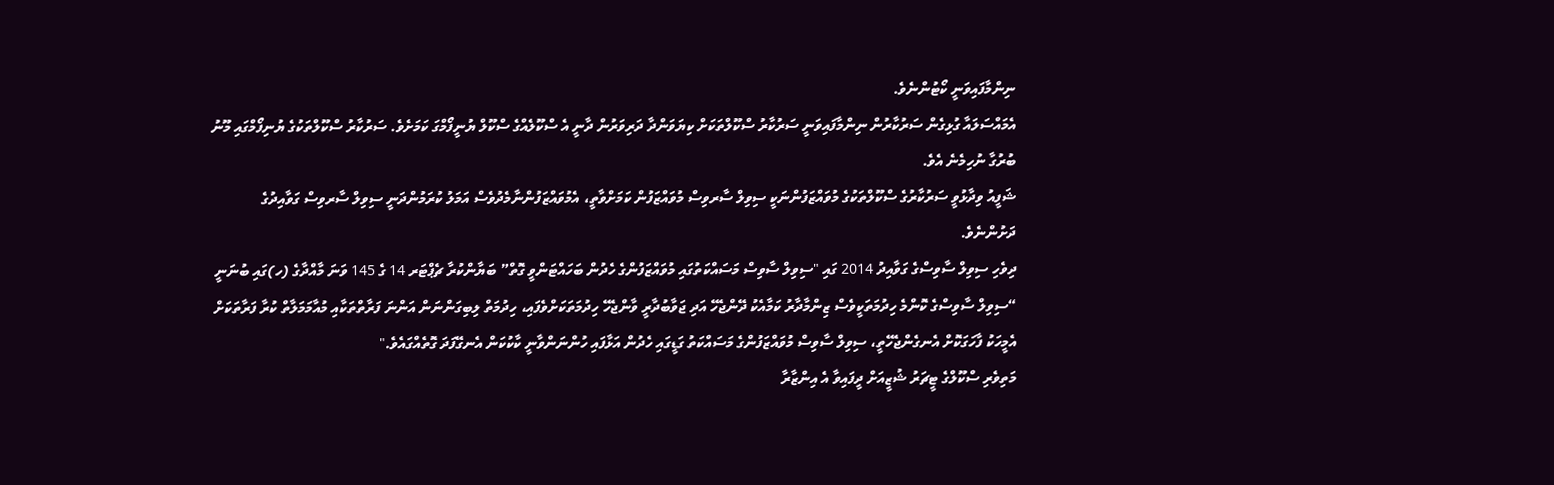ނިންމާފައިވަނީ ކޯޓުންނެވެ.
އެމައްސަލައާ ގުޅިގެން ސަރުކާރުން ނިންމާފައިވަނީ ސަރުކާރު ސްކޫލްތަކަށް ކިޔަވަންދާ ދަރިވަރުން ދާނީ އެ ސްކޫލެއްގެ ސްކޫލް ޔުނީފޯމްގަ ކަމަށެވެ. ސަރުކާރު ސްކޫލްތަކުގެ ޔުނިފޯމްގައި މޫނު ބުރުގާ ނުހިމެނެ އެވެ.
ޝަފީއު ވިދާޅުވީ ސަރުކާރުގެ ސްކޫލްތަކުގެ މުވައްޒަފުންނަކީ ސިވިލް ސާރވިސް މުވައްޒަފުން ކަމަށްވާތީ، އެމުވައްޒަފުންނާމެދުވެސް އަމަލު ކުރަމުންދަނީ ސިވިލް ސާރވިސް ގަވާއިދުގެ ދަށުންނެވެ.
ދިވެހި ސިވިލް ސާވިސްގެ ގަވާއިދު 2014 ގައި "ސިވިލް ސާވިސް މަސައްކަތުގައި މުވައްޒަފުންގެ ހެދުން ބަހައްޓަންވީ ގޮތް” ބަޔާންކުރާ ޗެޕްޓަރ 14 ގެ 145 ވަނަ މާއްދާގެ (ހ)ގައި ބުނަނީ “ސިވިލް ސާވިސްގެ ކޮންމެ ހިދުމަތަކީވެސް ޒިންމާދާރު ކަމާއެކު ދޭންޖެހޭ އަދި ޖަވާބުދާރީ ވާންޖެހޭ ހިދުމަތަކަށްވެފައި، ހިދުމަތް ލިބިގަންނަން އަންނަ ފަރާތްތަކާއި މުއާމަމަލާތް ކުރާ ފަރާތަކަށް އެމީހަކު ފާހަގަކޮށް އެނގެންޖެހޭތީ، ސިވިލް ސާވިސް މުވައްޒަފުންގެ މަސައްކަތު ގަޑީގައި ހެދުން އަޅާފައި ހުންނަންވާނީ ކާކުކަން އެނގޭފަދަ ގޮތެއްގައެވެ."
މަތިވެރި ސްކޫލްގެ ޓީޗަރު ޝުޒީއަށް ދީފައިވާ އެ އިންޒާރާ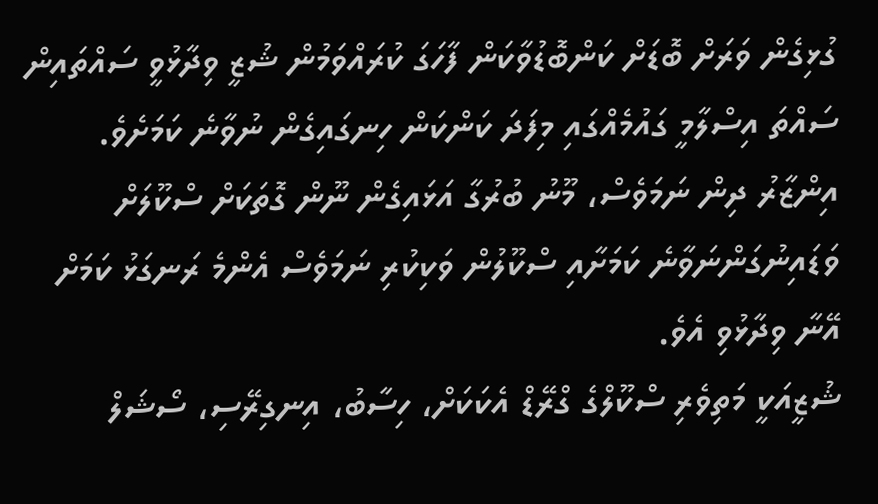ގުޅިގެން ވަރަށް ބޮޑަށް ކަންބޮޑުވާކަން ފާހަގަ ކުރައްވަމުން ޝުޒީ ވިދާޅުވީ ސައްތައިން ސައްތަ އިސްލާމީ ގައުމެއްގައި މިފަދަ ކަންކަން ހިނގައިގެން ނުވާނެ ކަމަށެވެ. އިންޒާރު ދިން ނަމަވެސް، މޫނު ބުރުގާ އަޅައިގެން ނޫން ގޮތަކަށް ސްކޫލަށް ވަޑައިނުގަންނަވާނެ ކަމަށާއި ސްކޫލުން ވަކިކުރި ނަމަވެސް އެންމެ ރަނގަޅު ކަމަށް އޭނާ ވިދާޅުވި އެވެ.
ޝުޒީއަކީ މަތިވެރި ސްކޫލްގެ ގްރޭޑް އެކަކަށް، ހިސާބު، އިނގިރޭސި، ސޯޝަލް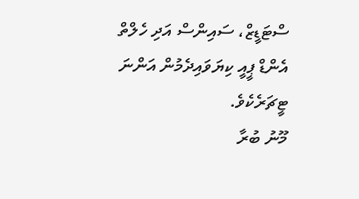ސްޓަޑީޒް، ސައިންސް އަދި ހެލްތް އެންޑް ޕީއީ ކިޔަވައިދެމުން އަންނަ ޓީޗަރެކެވެ.
މޫނު ބުރާ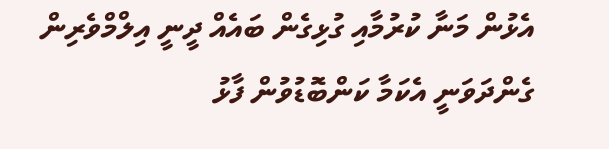އެޅުން މަނާ ކުރުމާއި ގުޅިގެން ބައެއް ދީނީ އިލްމްވެރިން ގެންދަވަނީ އެކަމާ ކަންބޮޑުވުން ފާޅު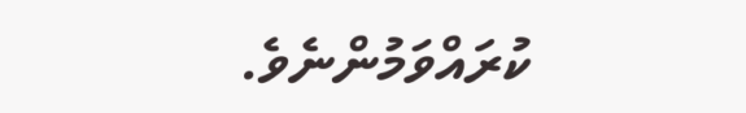ކުރައްވަމުންނެވެ.